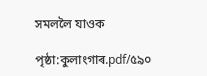সমললৈ যাওক

পৃষ্ঠা:কুলাংগাৰ.pdf/৫৯০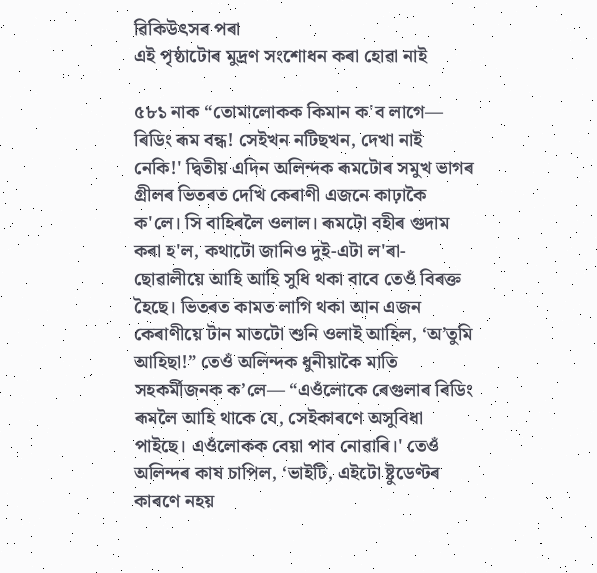ৱিকিউৎসৰ পৰা
এই পৃষ্ঠাটোৰ মুদ্ৰণ সংশোধন কৰা হোৱা নাই

৫৮১ নাক “তোমালোকক কিমান ক'ব লাগে— ৰিডিং ৰূম বন্ধ! সেইখন নটিছখন, দেখা নাই নেকি!' দ্বিতীয় এদিন অলিন্দক ৰূমটোৰ সমুখ ভাগৰ গ্ৰীলৰ ভিতৰত দেখি কেৰাণী এজনে কাঢ়াকৈ ক'লে। সি বাহিৰলৈ ওলাল। ৰূমটো বহীৰ গুদাম কৰা হ'ল, কথাটো জানিও দুই-এটা ল'ৰা-ছোৱালীয়ে আহি আহি সুধি থকা বাবে তেওঁ বিৰক্ত হৈছে। ভিতৰত কামত লাগি থকা আন এজন কেৰাণীয়ে টান মাতটো শুনি ওলাই আহিল, ‘অ’তুমি আহিছা!” তেওঁ অলিন্দক ধুনীয়াকৈ মাতি সহকৰ্মীজনক ক’লে— “এওঁলোকে ৰেগুলাৰ ৰিডিং ৰূমলৈ আহি থাকে যে, সেইকাৰণে অসুবিধা পাইছে। এওঁলোকক বেয়া পাব নোৱাৰি।' তেওঁ অলিন্দৰ কাষ চাপিল, ‘ভাইটি, এইটো ষ্টুডেণ্টৰ কাৰণে নহয়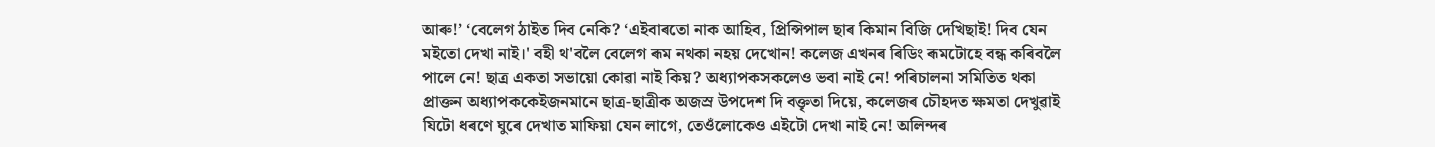আৰু!’ ‘বেলেগ ঠাইত দিব নেকি? ‘এইবাৰতো নাক আহিব, প্ৰিন্সিপাল ছাৰ কিমান বিজি দেখিছাই! দিব যেন মইতো দেখা নাই।' বহী থ'বলৈ বেলেগ ৰূম নথকা নহয় দেখোন! কলেজ এখনৰ ৰিডিং ৰূমটোহে বন্ধ কৰিবলৈ পালে নে! ছাত্ৰ একতা সভায়ো কোৱা নাই কিয়? অধ্যাপকসকলেও ভবা নাই নে! পৰিচালনা সমিতিত থকা প্ৰাক্তন অধ্যাপককেইজনমানে ছাত্ৰ-ছাত্ৰীক অজস্ৰ উপদেশ দি বক্তৃতা দিয়ে, কলেজৰ চৌহদত ক্ষমতা দেখুৱাই যিটো ধৰণে ঘুৰে দেখাত মাফিয়া যেন লাগে, তেওঁলোকেও এইটো দেখা নাই নে! অলিন্দৰ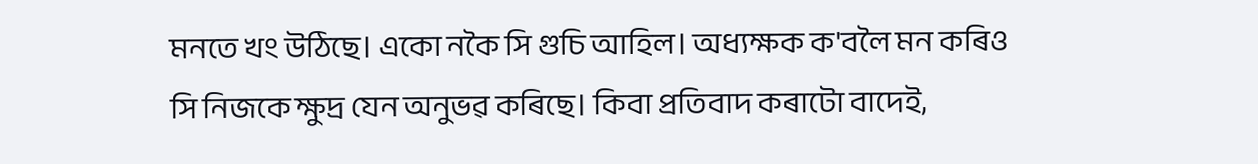মনতে খং উঠিছে। একো নকৈ সি গুচি আহিল। অধ্যক্ষক ক'বলৈ মন কৰিও সি নিজকে ক্ষুদ্ৰ যেন অনুভৱ কৰিছে। কিবা প্ৰতিবাদ কৰাটো বাদেই,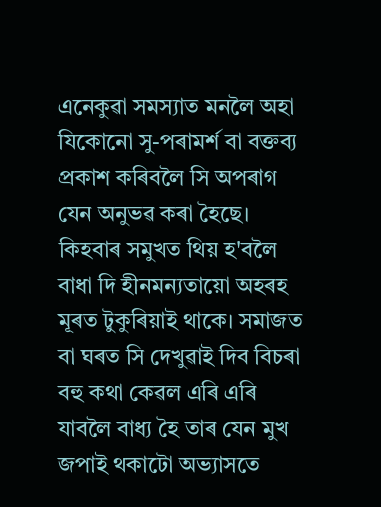এনেকুৱা সমস্যাত মনলৈ অহা যিকোনো সু-পৰামৰ্শ বা বক্তব্য প্ৰকাশ কৰিবলৈ সি অপৰাগ যেন অনুভৱ কৰা হৈছে। কিহবাৰ সমুখত থিয় হ'বলৈ বাধা দি হীনমন্যতায়ো অহৰহ মূৰত টুকুৰিয়াই থাকে। সমাজত বা ঘৰত সি দেখুৱাই দিব বিচৰা বহু কথা কেৱল এৰি এৰি যাবলৈ বাধ্য হৈ তাৰ যেন মুখ জপাই থকাটো অভ্যাসতে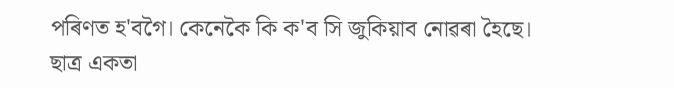পৰিণত হ'বগৈ। কেনেকৈ কি ক'ব সি জুকিয়াব নোৱৰা হৈছে। ছাত্ৰ একতা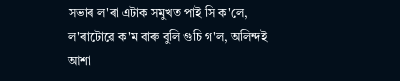সভাৰ ল'ৰা এটাক সমুখত পাই সি ক'লে, ল'ৰাটোৱে ক'ম বাৰু বুলি গুচি গ'ল, অলিন্দই আশা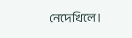নেদেখিলে।